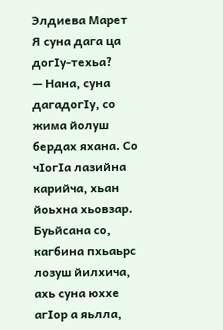Элдиева Марет
Я суна дага ца догIу-техьа?
— Нана, суна дагадогIу, со жима йолуш бердах яхана. Со чIогIа лазийна карийча, хьан йоьхна хьовзар. Буьйсана со, кагбина пхьаьрс лозуш йилхича, ахь суна юххе агIор а яьлла,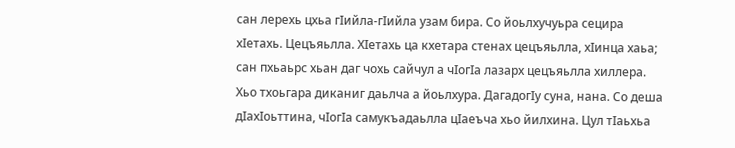сан лерехь цхьа гIийла-гIийла узам бира. Со йоьлхучуьра сецира хIетахь. Цецъяьлла. ХIетахь ца кхетара стенах цецъяьлла, хIинца хаьа; сан пхьаьрс хьан даг чохь сайчул а чIогIа лазарх цецъяьлла хиллера.
Хьо тхоьгара диканиг даьлча а йоьлхура. ДагадогIу суна, нана. Со деша дIахIоьттина, чIогIа самукъадаьлла цIаеъча хьо йилхина. Цул тIаьхьа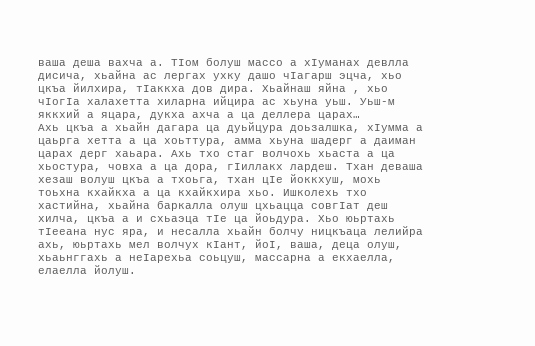ваша деша вахча а. ТIом болуш массо а хIуманах девлла дисича, хьайна ас лергах ухку дашо чIагарш эцча, хьо цкъа йилхира, тIаккха дов дира. Хьайнаш яйна , хьо чIогIа халахетта хиларна ийцира ас хьуна уьш. Уьш-м яккхий а яцара, дукха ахча а ца деллера царах…
Ахь цкъа а хьайн дагара ца дуьйцура доьзалшка, хIумма а цаьрга хетта а ца хоьттура, амма хьуна шадерг а даиман царах дерг хаьара. Ахь тхо стаг волчохь хьаста а ца хьостура, човха а ца дора, гIиллакх лардеш. Тхан деваша хезаш волуш цкъа а тхоьга, тхан цIе йоккхуш, мохь тоьхна кхайкха а ца кхайкхира хьо. Ишколехь тхо хастийна, хьайна баркалла олуш цхьацца совгIат деш хилча, цкъа а и схьаэца тIе ца йоьдура. Хьо юьртахь тIееана нус яра, и несалла хьайн болчу ницкъаца лелийра ахь, юьртахь мел волчух кIант, йоI, ваша, деца олуш, хьаьнггахь а неIарехьа соьцуш, массарна а екхаелла, елаелла йолуш.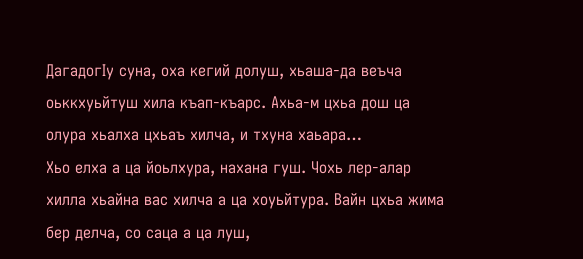ДагадогIу суна, оха кегий долуш, хьаша-да веъча оьккхуьйтуш хила къап-къарс. Ахьа-м цхьа дош ца олура хьалха цхьаъ хилча, и тхуна хаьара…
Хьо елха а ца йоьлхура, нахана гуш. Чохь лер-алар хилла хьайна вас хилча а ца хоуьйтура. Вайн цхьа жима бер делча, со саца а ца луш,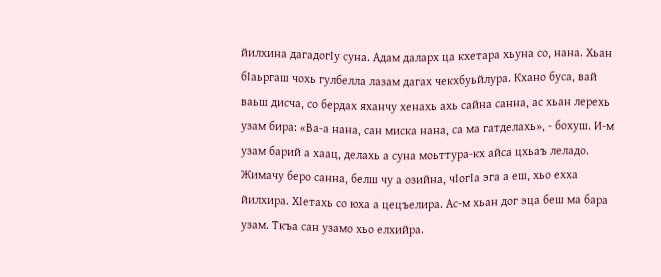йилхина дагадогIу суна. Адам даларх ца кхетара хьуна со, нана. Хьан бIаьргаш чохь гулбелла лазам дагах чекхбуьйлура. Кхано буса, вай ваьш дисча, со бердах яханчу хенахь ахь сайна санна, ас хьан лерехь узам бира: «Ва-а нана, сан миска нана, са ма гатделахь», - бохуш. И-м узам барий а хаац, делахь а суна моьттура-кх айса цхьаъ леладо. Жимачу беро санна, белш чу а озийна, чIогIа эга а еш, хьо ехха йилхира. ХIетахь со юха а цецъелира. Ас-м хьан дог эца беш ма бара узам. Ткъа сан узамо хьо елхийра.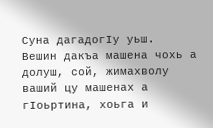Суна дагадогIу уьш.
Вешин дакъа машена чохь а долуш, сой, жимахволу ваший цу машенах а гIоьртина, хоьга и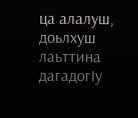ца алалуш, доьлхуш лаьттина дагадогIу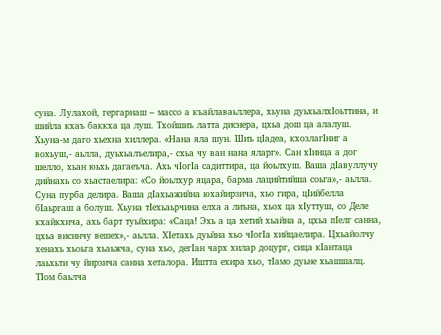суна. Лулахой, гергарнаш – массо а къайлаваьллера, хьуна дуьхьалхIоьттина, и шийла кхаъ баккха ца луш. Тхойшиъ латта диснера, цхьа дош ца алалуш. Хьуна-м даго хьехна хиллера. «Нана яла шун. Шиъ цIадеа, кхозлагIниг а вохьуш,- аьлла, дуьхьалъелира,- схьа чу ван нана яларг». Сан хIинца а дог шелло, хьан юьхь дагаеъча. Ахь чIогIа садиттира, ца йоьлхуш. Ваша дIавуллучу дийнахь со хьастаелира: «Со йоьлхур яцара, барма лацийтийша соьга»,- аьлла. Суна пурба делира. Ваша дIахьажийна юхайирзича, хьо гира, цIийбелла бIаьргаш а болуш. Хьуна тIехьаьрчина елха а лиъна, хьох ца хIуттуш, со Деле кхайкхича, ахь барт туьйхира: «Саца! Эхь а ца хетий хьайна а, цхьа пIелг санна, цхьа висинчу вешех»,- аьлла. ХIетахь дуьйна хьо чIогIа хийцаелира. Цхьайолчу хенахь хьоьга хьаьжча, суна хьо, дегIан чарх хилар доцург, сица кIантаца лаьхьти чу йирзича санна хеталора. Иштта ехира хьо, тIамо дуьне хьашшалц. ТIом баьлча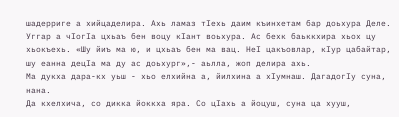шадерриге а хийцаделира. Ахь ламаз тIехь даим къинхетам бар доьхура Деле. Уггар а чIогIа цхьаъ бен воцу кIант воьхура. Ас бехк баьккхира хьох цу хьокъехь. «Шу йиъ ма ю, и цхьаъ бен ма вац. НеI цакъовлар, кIур цабайтар, шу еанна децIа ма ду ас доьхург»,- аьлла, жоп делира ахь.
Ма дукха дара-кх уьш - хьо елхийна а, йилхина а хIумнаш. ДагадогIу суна, нана.
Да кхелхича, со дикка йоккха яра. Со цIахь а йоцуш, суна ца хууш,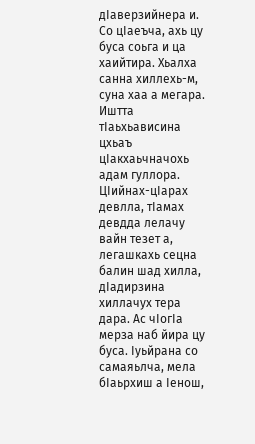дIаверзийнера и. Со цIаеъча, ахь цу буса соьга и ца хаийтира. Хьалха санна хиллехь-м, суна хаа а мегара. Иштта тIаьхьависина цхьаъ цIакхаьчначохь адам гуллора. ЦIийнах-цIарах девлла, тIамах девдда лелачу вайн тезет а, легашкахь сецна балин шад хилла, дIадирзина хиллачух тера дара. Ас чIогIа мерза наб йира цу буса. Iуьйрана со самаяьлча, мела бIаьрхиш а Iенош,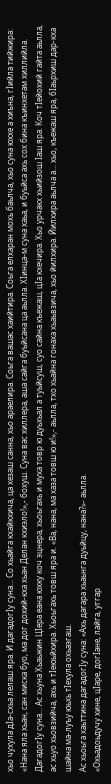хьо чухула дIа-схьа лелаш яра. И дагадогIу суна… Со хьайга кхайкхича, ца хезаш санна, хьо араелира. Соьга вашас хаийтира. Соьга елхаран мохь баьлча, хьо суна юххе а хиъна, гIийла тийжира: «Нана яла хьан, сан миска буо, ма дог дохий-кха хьан Делан кхиэло!»,- бохуш. Суна вас хиллера, аша сайга буьйсана ца аьлла. ХIинца-м суна хаьа, и буьйса ахь сох бина къинхетам хиллийла.
ДагадогIу суна… Ас хьуна Хьаьжин ЦIера еана юхку коч эцнера, хьоьгахь и муха товр ю дуьхьал а туьйсуш, суо сайна къежаш, цIа кхечира. Хьо урчакх хьийзош Iаш яра. Коч тIейохий гайта аьлла, ас хьуо хьовзийча, ахь и тIеюьйхира. Хьоьгахь товш яра и. «Ва, нана, ма хаза товш ю и!»,- аьлла, тхо хьайна гонаха хьаьвзича, хьо йилхира. Йилхира аьлча а… хьо, къежаш яра, бIаьрхиш дар-кха шайна ма-луъу юьхь тIехула охьаэгаш.
Ас хьоьга хаьттина дагадогIу суна: «Ахь дагара хьаьнга дуьйцу, нана?»- аьлла.
«Охьадоьдучу хине, цIаре, догIане, лайга, уггар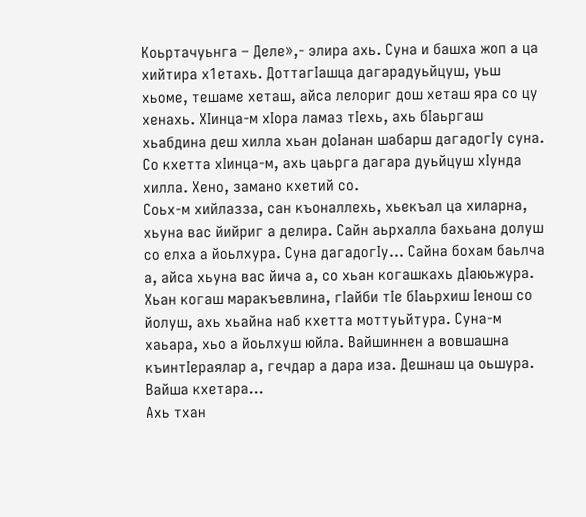Коьртачуьнга – Деле»,- элира ахь. Суна и башха жоп а ца хийтира х1етахь. ДоттагIашца дагарадуьйцуш, уьш хьоме, тешаме хеташ, айса лелориг дош хеташ яра со цу хенахь. ХIинца-м хIора ламаз тIехь, ахь бIаьргаш хьабдина деш хилла хьан доIанан шабарш дагадогIу суна. Со кхетта хIинца-м, ахь цаьрга дагара дуьйцуш хIунда хилла. Хено, замано кхетий со.
Соьх-м хийлазза, сан къоналлехь, хьекъал ца хиларна, хьуна вас йийриг а делира. Сайн аьрхалла бахьана долуш со елха а йоьлхура. Суна дагадогIу… Сайна бохам баьлча а, айса хьуна вас йича а, со хьан когашкахь дIаюьжура. Хьан когаш маракъевлина, гIайби тIе бIаьрхиш Iенош со йолуш, ахь хьайна наб кхетта моттуьйтура. Суна-м хаьара, хьо а йоьлхуш юйла. Вайшиннен а вовшашна къинтIераялар а, гечдар а дара иза. Дешнаш ца оьшура. Вайша кхетара…
Ахь тхан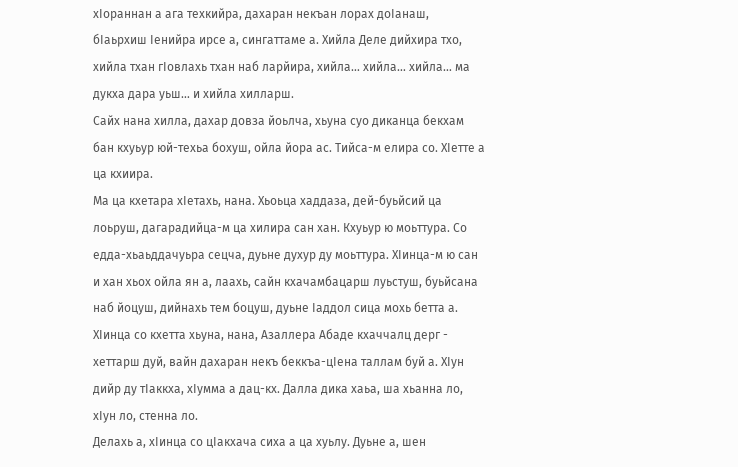хIораннан а ага техкийра, дахаран некъан лорах доIанаш, бIаьрхиш Iенийра ирсе а, сингаттаме а. Хийла Деле дийхира тхо, хийла тхан гIовлахь тхан наб ларйира, хийла… хийла… хийла… ма дукха дара уьш… и хийла хилларш.
Сайх нана хилла, дахар довза йоьлча, хьуна суо диканца бекхам бан кхуьур юй-техьа бохуш, ойла йора ас. Тийса-м елира со. ХIетте а ца кхиира.
Ма ца кхетара хIетахь, нана. Хьоьца хаддаза, дей-буьйсий ца лоьруш, дагарадийца-м ца хилира сан хан. Кхуьур ю моьттура. Со едда-хьаьддачуьра сецча, дуьне духур ду моьттура. ХIинца-м ю сан и хан хьох ойла ян а, лаахь, сайн кхачамбацарш луьстуш, буьйсана наб йоцуш, дийнахь тем боцуш, дуьне Iаддол сица мохь бетта а. ХIинца со кхетта хьуна, нана, Азаллера Абаде кхаччалц дерг - хеттарш дуй, вайн дахаран некъ беккъа-цIена таллам буй а. ХIун дийр ду тIаккха, хIумма а дац-кх. Далла дика хаьа, ша хьанна ло, хIун ло, стенна ло.
Делахь а, хIинца со цIакхача сиха а ца хуьлу. Дуьне а, шен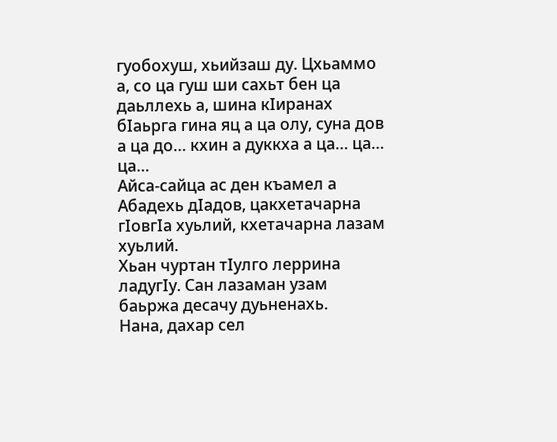гуобохуш, хьийзаш ду. Цхьаммо а, со ца гуш ши сахьт бен ца даьллехь а, шина кIиранах бIаьрга гина яц а ца олу, суна дов а ца до… кхин а дуккха а ца… ца… ца…
Айса-сайца ас ден къамел а Абадехь дIадов, цакхетачарна гIовгIа хуьлий, кхетачарна лазам хуьлий.
Хьан чуртан тIулго леррина ладугIу. Сан лазаман узам баьржа десачу дуьненахь.
Нана, дахар сел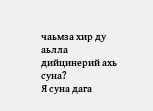чаьмза хир ду аьлла дийцинерий ахь суна?
Я суна дага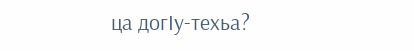ца догIу-техьа?